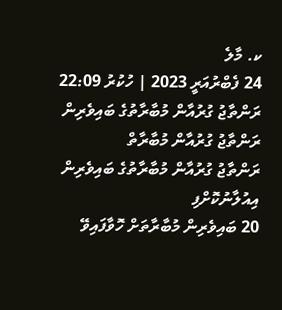ކ. މާލެ
24 ފެބްރުއަރީ 2023 | ހުކުރު 22:09
ރަންތާޖު ގުރުއާން މުބާރާތުގެ ބައިވެރިން
ރަންތާޖު ގުރުއާން މުބާރާތް
ރަންތާޖު ގުރުއާން މުބާރާތުގެ ބައިވެރިން އިއުލާނުކޮށްފި
20 ބައިވެރިން މުބާރާތަށް ހޮވާފައިވޭ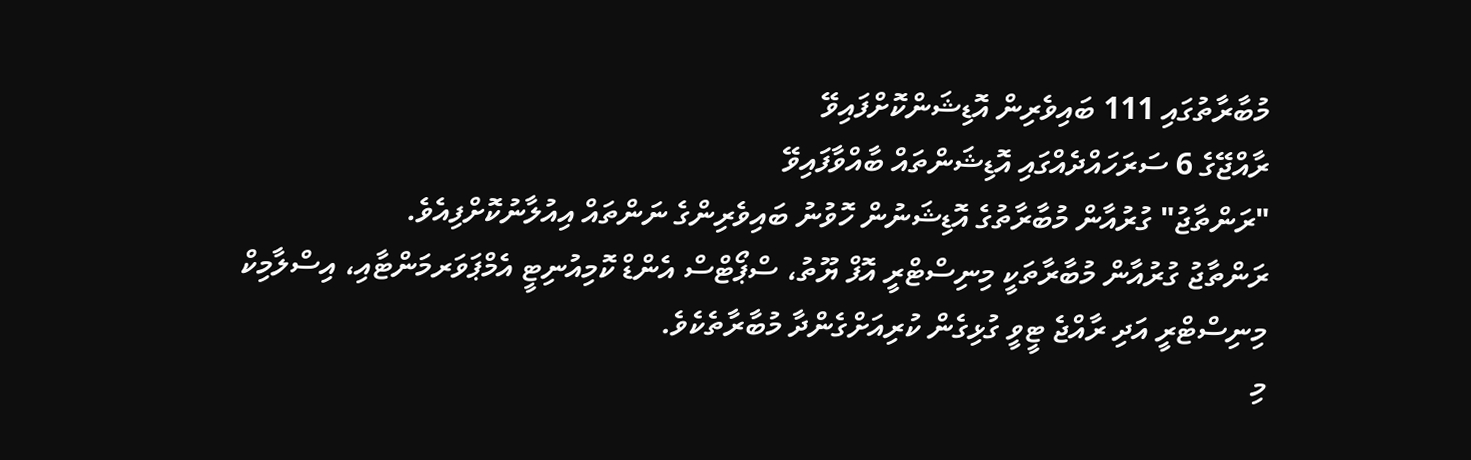މުބާރާތުގައި 111 ބައިވެރިން އޮޑިޝަންކޮށްފައިވޭ
ރާއްޖޭގެ 6 ސަރަހައްދެއްގައި އޮޑިޝަންތައް ބާއްވާފައިވޭ
"ރަންތާޖު" ގުރުއާން މުބާރާތުގެ އޮޑިޝަނުން ހޮވުނު ބައިވެރިންގެ ނަންތައް އިއުލާނުކޮށްފިއެވެ.
ރަންތާޖު ގުރުއާން މުބާރާތަކީ މިނިސްޓްރީ އޮފް ޔޫތު، ސްޕޯޓްސް އެންޑް ކޮމިއުނިޓީ އެމްޕަވަރމަންޓާއި، އިސްލާމިކް މިނިސްޓްރީ އަދި ރާއްޖެ ޓީވީ ގުޅިގެން ކުރިއަށްގެންދާ މުބާރާތެކެވެ.
މި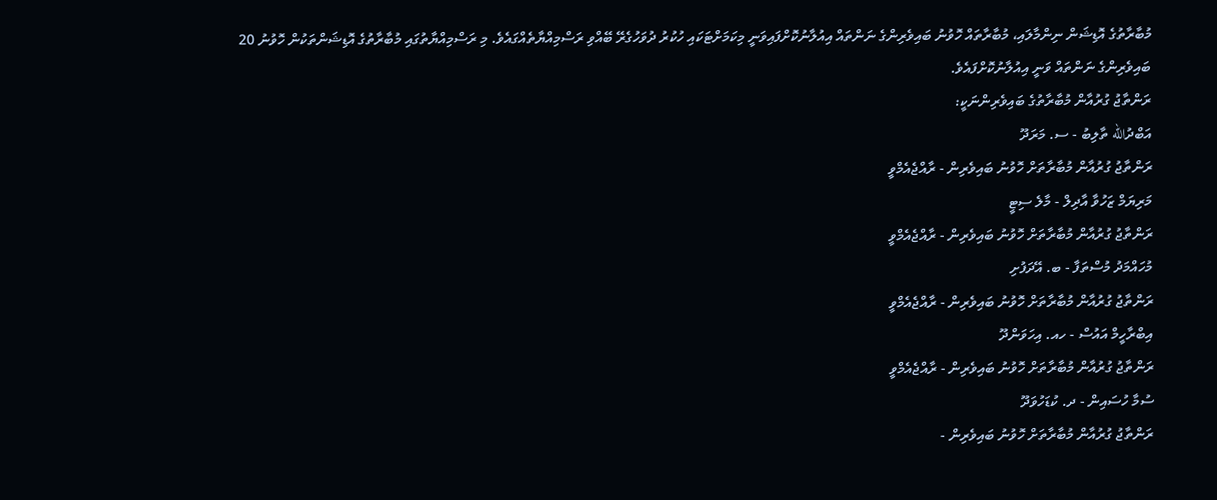މުބާރާތުގެ އޮޑިޝަން ނިންމާލައި، މުބާރާތައް ހޮވުނު ބައިވެރިންގެ ނަންތައް އިއުލާނުކޮށްފައިވަނީ މިކަމަށްޓަކައި ހުކުރު ދުވަހުގެރޭ ބޭއްވި ރަސްމިއްޔާތެއްގައެވެ. މި ރަސްމިއްޔާތުގައި މުބާރާތުގެ އޮޑިޝަންތަކުން ހޮވުނު 20 ބައިވެރިންގެ ނަންތައް ވަނީ އިއުލާނުކޮށްފައެވެ.
ރަންތާޖު ގުރުއާން މުބާރާތުގެ ބައިވެރިންނަކީ:
އަބްދުالله ތާލިބު - ސ. މަރަދޫ
ރަންތާޖު ގުރުއާން މުބާރާތަށް ހޮވުނު ބައިވެރިން - ރާއްޖެއެމްވީ
މަރިޔަމް ޒަހުވާ އާދިލް - މާލެ ސިޓީ
ރަންތާޖު ގުރުއާން މުބާރާތަށް ހޮވުނު ބައިވެރިން - ރާއްޖެއެމްވީ
މުހައްމަދު މުސްތަފާ - ބ. އޭދަފުށި
ރަންތާޖު ގުރުއާން މުބާރާތަށް ހޮވުނު ބައިވެރިން - ރާއްޖެއެމްވީ
އިބްރާހީމް އައުސް - ހއ. އިހަވަންދޫ
ރަންތާޖު ގުރުއާން މުބާރާތަށް ހޮވުނު ބައިވެރިން - ރާއްޖެއެމްވީ
ސުމާ ހުސައިން - ދ. ކުޑަހުވަދޫ
ރަންތާޖު ގުރުއާން މުބާރާތަށް ހޮވުނު ބައިވެރިން -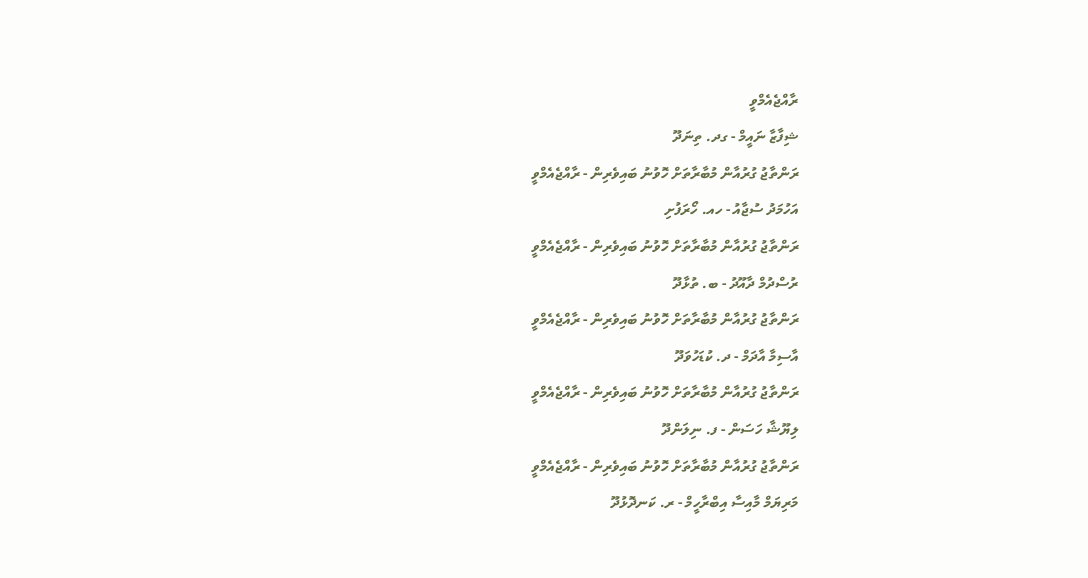ރާއްޖެއެމްވީ
ޝިފާޒާ ނައީމް - ގދ. ތިނަދޫ
ރަންތާޖު ގުރުއާން މުބާރާތަށް ހޮވުނު ބައިވެރިން - ރާއްޖެއެމްވީ
އަހުމަދު ސުޖާއު - ހއ. ހޯރަފުށި
ރަންތާޖު ގުރުއާން މުބާރާތަށް ހޮވުނު ބައިވެރިން - ރާއްޖެއެމްވީ
ރުސްދުމް ދާއޫދު - ބ. ތުޅާދޫ
ރަންތާޖު ގުރުއާން މުބާރާތަށް ހޮވުނު ބައިވެރިން - ރާއްޖެއެމްވީ
އާސިމާ އާދަމް - ދ. ކުޑަހުވަދޫ
ރަންތާޖު ގުރުއާން މުބާރާތަށް ހޮވުނު ބައިވެރިން - ރާއްޖެއެމްވީ
ލިޔޫޝާ ހަސަން - ފ. ނިލަންދޫ
ރަންތާޖު ގުރުއާން މުބާރާތަށް ހޮވުނު ބައިވެރިން - ރާއްޖެއެމްވީ
މަރިޔަމް މާއިސާ އިބްރާހީމް - ރ. ކަނދޮޅުދޫ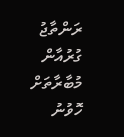ރަންތާޖު ގުރުއާން މުބާރާތަށް ހޮވުނު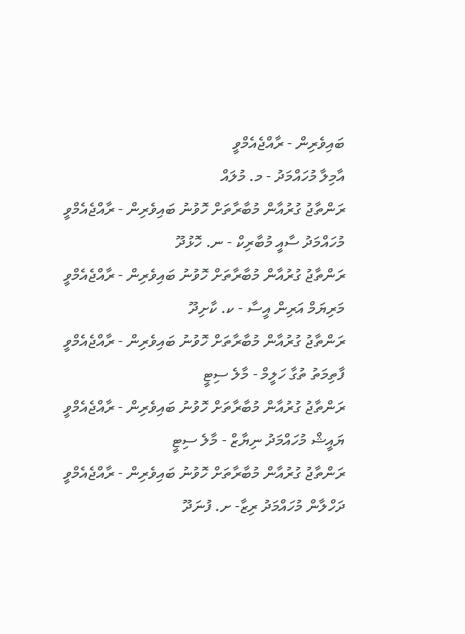ބައިވެރިން - ރާއްޖެއެމްވީ
އާމިލާ މުހައްމަދު - މ. މުލައް
ރަންތާޖު ގުރުއާން މުބާރާތަށް ހޮވުނު ބައިވެރިން - ރާއްޖެއެމްވީ
މުހައްމަދު ސާއީ މުބާރިކް - ނ. ހޮޅުދޫ
ރަންތާޖު ގުރުއާން މުބާރާތަށް ހޮވުނު ބައިވެރިން - ރާއްޖެއެމްވީ
މަރިޔަމް އަރިން އީސާ - ކ. ކާށިދޫ
ރަންތާޖު ގުރުއާން މުބާރާތަށް ހޮވުނު ބައިވެރިން - ރާއްޖެއެމްވީ
ފާތިމަތު ތުގާ ހަލީމް - މާލެ ސިޓީ
ރަންތާޖު ގުރުއާން މުބާރާތަށް ހޮވުނު ބައިވެރިން - ރާއްޖެއެމްވީ
ޔައީޝް މުހައްމަދު ނިޔާޒް - މާލެ ސިޓީ
ރަންތާޖު ގުރުއާން މުބާރާތަށް ހޮވުނު ބައިވެރިން - ރާއްޖެއެމްވީ
ދަހްލާން މުހައްމަދު ރިޒާ- ށ. ފުނަދޫ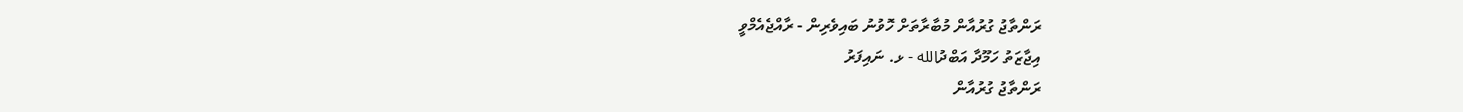ރަންތާޖު ގުރުއާން މުބާރާތަށް ހޮވުނު ބައިވެރިން - ރާއްޖެއެމްވީ
އިޖާޒަތު ހަމޫދާ އަބްދުالله - ޅ. ނައިފަރު
ރަންތާޖު ގުރުއާން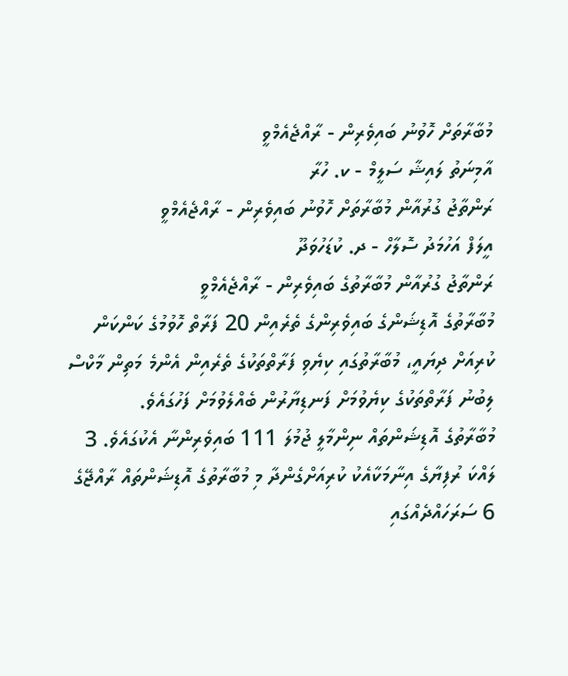މުބާރާތަށް ހޮވުނު ބައިވެރިން - ރާއްޖެއެމްވީ
އާމިނަތު ލައިޝާ ސަލީމް - ކ. ހުރާ
ރަންތާޖު ގުރުއާން މުބާރާތަށް ހޮވުނު ބައިވެރިން - ރާއްޖެއެމްވީ
އީލަފް އަހުމަދު ސޮލާހް - ދ. ކުޑަހުވަދޫ
ރަންތާޖު ގުރުއާން މުބާރާތުގެ ބައިވެރިން - ރާއްޖެއެމްވީ
މުބާރާތުގެ އޮޑިޝަންގެ ބައިވެރިންގެ ތެރެއިން 20 ފަރާތް ހޮވުމުގެ ކަންކަން ކުރިއަށް ދިޔައީ، މުބާރާތުގައި ކިޔެވި ފަރާތްތަކުގެ ތެރެއިން އެންމެ މަތިން މާކްސް ލިބުނު ފަރާތްތަކުގެ ކިޔެވުމަށް ފަނޑިޔާރުން ބެއްލެވުމަށް ފަހުގައެވެ.
މުބާރާތުގެ އޮޑިޝަންތައް ނިންމާލީ ޖުމުލަ 111 ބައިވެރިންނާ އެކުގައެވެ. 3 ލައްކަ ރުފިޔާގެ އިނާމަކާއެކު ކުރިއަށްގެންދާ މި މުބާރާތުގެ އޮޑިޝަންތައް ރާއްޖޭގެ 6 ސަރަހައްދެއްގައި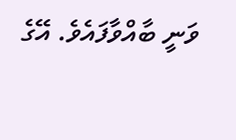ވަނީ ބާއްވާފައެވެ. އޭގެ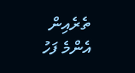ތެރެއިން އެންމެ ފަހު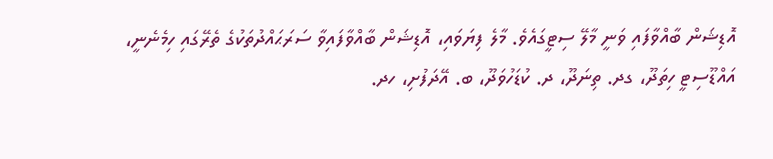އޮޑިޝަން ބާއްވާފައި ވަނީ މާލޭ ސިޓީގައެވެ. މާލެ ފިޔަވައި، އޮޑިޝަން ބާއްވާފައިވާ ސަރަޙައްދުތަކުގެ ތެރޭގައި ހިމެނެނީ، އައްޑޫސިޓީ ހިތަދޫ، ގދ. ތިނަދޫ، ދ. ކުޑަހުވަދޫ، ބ. އޭދަފުށި، ހދ.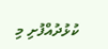ކުޅުދުއްފުށި މި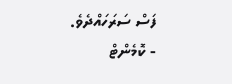ފަސް ސަރަހައްދެވެ.
- ކޮމެންޓް